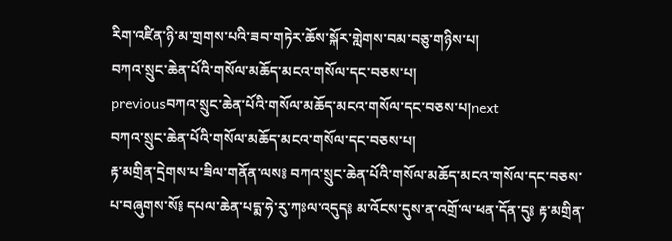རིག་འཛིན་ཉི་མ་གྲགས་པའི་ཟབ་གཏེར་ཆོས་སྐོར་གླེགས་བམ་བཅུ་གཉིས་པ།
བཀའ་སྲུང་ཆེན་པོའི་གསོལ་མཆོད་མངའ་གསོལ་དང་བཅས་པ།
previousབཀའ་སྲུང་ཆེན་པོའི་གསོལ་མཆོད་མངའ་གསོལ་དང་བཅས་པ།next
བཀའ་སྲུང་ཆེན་པོའི་གསོལ་མཆོད་མངའ་གསོལ་དང་བཅས་པ།
རྟ་མགྲིན་དྲེགས་པ་ཟིལ་གནོན་ལས༔ བཀའ་སྲུང་ཆེན་པོའི་གསོལ་མཆོད་མངའ་གསོལ་དང་བཅས་པ་བཞུགས་སོ༔ དཔལ་ཆེན་པདྨ་ཧེ་རུ་ཀཿལ་འདུད༔ མ་འོངས་དུས་ན་འགྲོ་ལ་ཕན་དོན་དུ༔ རྟ་མགྲིན་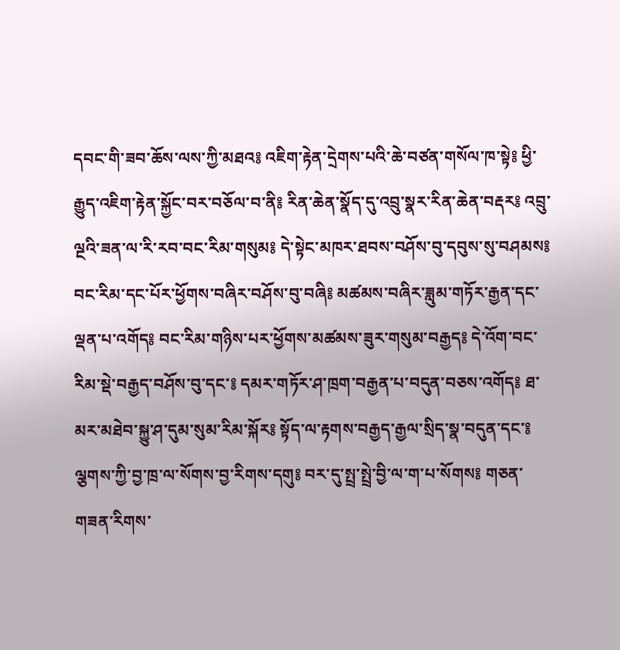དབང་གི་ཟབ་ཆོས་ལས་ཀྱི་མཐའ༔ འཇིག་རྟེན་དྲེགས་པའི་ཆེ་བཙན་གསོལ་ཁ་སྟེ༔ ཕྱི་རྒྱུད་འཇིག་རྟེན་སྐྱོང་བར་བཅོལ་བ་ནི༔ རིན་ཆེན་སྣོད་དུ་འབྲུ་སྣར་རིན་ཆེན་བརྡར༔ འབྲུ་ལྔའི་ཟན་ལ་རི་རབ་བང་རིམ་གསུམ༔ དེ་སྟེང་མཁར་ཐབས་བཤོས་བུ་དབུས་སུ་བཤམས༔ བང་རིམ་དང་པོར་ཕྱོགས་བཞིར་བཤོས་བུ་བཞི༔ མཚམས་བཞིར་ཟླུམ་གཏོར་རྒྱན་དང་ལྡན་པ་འགོད༔ བང་རིམ་གཉིས་པར་ཕྱོགས་མཚམས་ཟུར་གསུམ་བརྒྱད༔ དེ་འོག་བང་རིམ་སྡེ་བརྒྱད་བཤོས་བུ་དང་༔ དམར་གཏོར་ཤ་ཁྲག་བརྒྱན་པ་བདུན་བཅས་འགོད༔ ཐ་མར་མཐེབ་སྐྱུ་ཤ་དུམ་སུམ་རིམ་སྐོར༔ སྟོད་ལ་རྟགས་བརྒྱད་རྒྱལ་སྲིད་སྣ་བདུན་དང་༔ ལྕགས་ཀྱི་བྱ་ཁྲ་ལ་སོགས་བྱ་རིགས་དགུ༔ བར་དུ་སྤྲ་སྤྲེ་བྱི་ལ་ག་པ་སོགས༔ གཅན་གཟན་རིགས་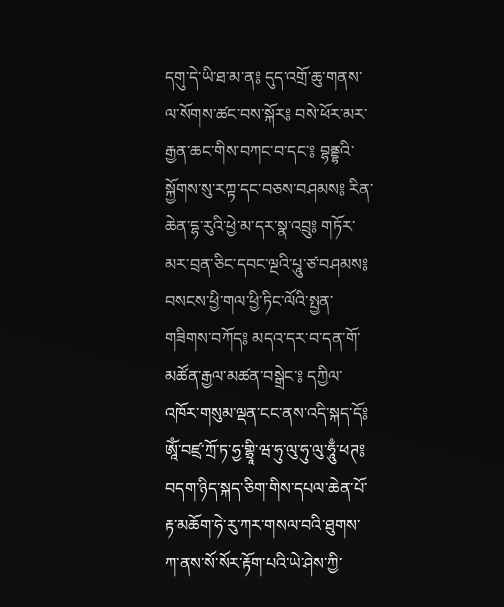དགུ་དེ་ཡི་ཐ་མ་ན༔ དུད་འགྲོ་ཆུ་གནས་ལ་སོགས་ཚང་བས་སྐོར༔ བསེ་ཕོར་མར་རྒྱན་ཆང་གིས་བཀང་བ་དང་༔ བྷནྡྷའི་སྐྱོགས་སུ་རཀྟ་དང་བཅས་བཤམས༔ རིན་ཆེན་དྷ་རུའི་ཕྱེ་མ་དར་སྣ་འབྲུ༔ གཏོར་མར་བྲན་ཅིང་དབང་ལྔའི་པཱུ་ཙ་བཤམས༔ བསངས་ཕྱི་གལ་ཕྱི་ཏིང་ལོའི་སྤྱན་གཟིགས་བཀོད༔ མདའ་དར་བ་དན་གོ་མཚོན་རྒྱལ་མཚན་བསྒྲེང་༔ དཀྱིལ་འཁོར་གསུམ་ལྡན་ངང་ནས་འདི་སྐད་དོ༔ ཨཱོཾ་བཛྲ་ཀྲོ་ཏ་ཧྱ་གྷྲཱི་ཝ་ཧུ་ལུ་ཧུ་ལུ་ཧཱུྃ་ཕཊ༔ བདག་ཉིད་སྐད་ཅིག་གིས་དཔལ་ཆེན་པོ་རྟ་མཆོག་ཧེ་རུ་ཀར་གསལ་བའི་ཐུགས་ཀ་ནས་སོ་སོར་རྟོག་པའི་ཡེ་ཤེས་ཀྱི་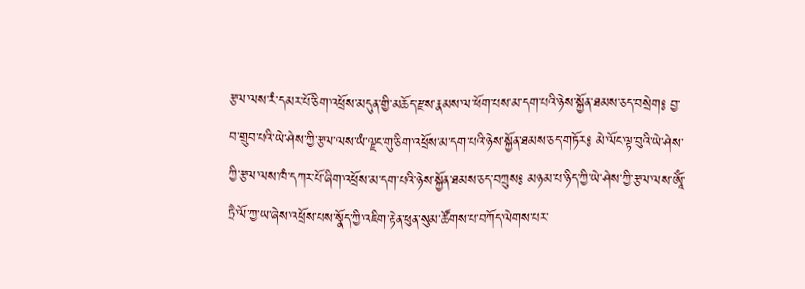རྩལ་ལས་རཾ་དམར་པོ་ཅིག་འཕྲོས་མདུན་གྱི་མཆོད་རྫས་རྣམས་ལ་ཕོག་པས་མ་དག་པའི་ཉེས་སྐྱོན་ཐམས་ཅད་བསྲེག༔ བྱ་བ་གྲུབ་པའི་ཡེ་ཤེས་ཀྱི་རྩལ་ལས་ཡཾ་ལྗང་གུ་ཅིག་འཕྲོས་མ་དག་པའི་ཉེས་སྐྱོན་ཐམས་ཅད་གཏོར༔ མེ་ལོང་ལྟ་བུའི་ཡེ་ཤེས་ཀྱི་རྩལ་ལས་ཁཾ་དཀར་པོ་ཞིག་འཕྲོས་མ་དག་པའི་ཉེས་སྐྱོན་ཐམས་ཅད་བཀྲུས༔ མཉམ་པ་ཉིད་ཀྱི་ཡེ་ཤེས་ཀྱི་རྩལ་ལས་ཨཱོཾ་ཏྲཻ་ལོ་ཀྱ་ཡ་ཞེས་འཕྲོས་པས་སྣོད་ཀྱི་འཇིག་རྟེན་ཕུན་སུམ་ཚོགས་པ་བཀོད་ལེགས་པར་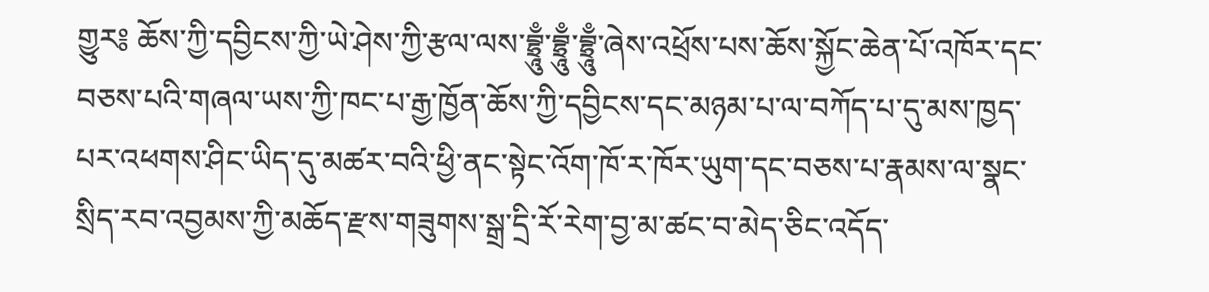གྱུར༔ ཆོས་ཀྱི་དབྱིངས་ཀྱི་ཡེ་ཤེས་ཀྱི་རྩལ་ལས་བྷྲཱུྃ་བྷྲཱུྃ་བྷྲཱུྃ་ཞེས་འཕྲོས་པས་ཆོས་སྐྱོང་ཆེན་པོ་འཁོར་དང་བཅས་པའི་གཞལ་ཡས་ཀྱི་ཁང་པ་རྒྱ་ཁྱོན་ཆོས་ཀྱི་དབྱིངས་དང་མཉམ་པ་ལ་བཀོད་པ་དུ་མས་ཁྱད་པར་འཕགས་ཤིང་ཡིད་དུ་མཚར་བའི་ཕྱི་ནང་སྟེང་འོག་ཁོ་ར་ཁོར་ཡུག་དང་བཅས་པ་རྣམས་ལ་སྣང་སྲིད་རབ་འབྱམས་ཀྱི་མཆོད་རྫས་གཟུགས་སྒྲ་དྲི་རོ་རེག་བྱ་མ་ཚང་བ་མེད་ཅིང་འདོད་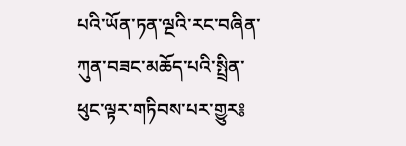པའི་ཡོན་ཏན་ལྔའི་རང་བཞིན་ཀུན་བཟང་མཆོད་པའི་སྤྲིན་ཕུང་ལྟར་གཏིབས་པར་གྱུར༔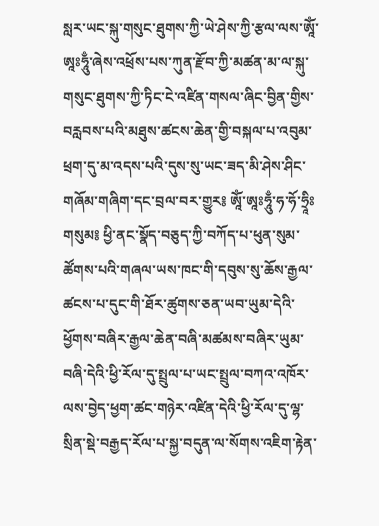སླར་ཡང་སྐུ་གསུང་ཐུགས་ཀྱི་ཡེ་ཤེས་ཀྱི་རྩལ་ལས་ཨཱོཾ་ཨཱཿཧཱུྃ་ཞེས་འཕྲོས་པས་ཀུན་རྫོབ་ཀྱི་མཚན་མ་ལ་སྐུ་གསུང་ཐུགས་ཀྱི་ཏིང་ངེ་འཛིན་གསལ་ཞིང་བྱིན་གྱིས་བརླབས་པའི་མཐུས་ཚངས་ཆེན་གྱི་བསྐལ་པ་འབུམ་ཕྲག་དུ་མ་འདས་པའི་དུས་སུ་ཡང་ཟད་མི་ཤེས་ཤིང་གཞོམ་གཞིག་དང་བྲལ་བར་གྱུར༔ ཨཱོཾ་ཨཱཿཧཱུྃ་ཧ་ཧོ་ཧྲཱིཿ གསུམ༔ ཕྱི་ནང་སྣོད་བཅུད་ཀྱི་བཀོད་པ་ཕུན་སུམ་ཚོགས་པའི་གཞལ་ཡས་ཁང་གི་དབུས་སུ་ཆོས་རྒྱལ་ཚངས་པ་དུང་གི་ཐོར་ཚུགས་ཅན་ཡབ་ཡུམ་དེའི་ཕྱོགས་བཞིར་རྒྱལ་ཆེན་བཞི་མཚམས་བཞིར་ཡུམ་བཞི་དེའི་ཕྱི་རོལ་དུ་སྤྲུལ་པ་ཡང་སྤྲུལ་བཀའ་འཁོར་ལས་བྱེད་ཕྱག་ཚང་གཉེར་འཛིན་དེའི་ཕྱི་རོལ་དུ་ལྷ་སྲིན་སྡེ་བརྒྱད་རོལ་པ་སྐྱ་བདུན་ལ་སོགས་འཇིག་རྟེན་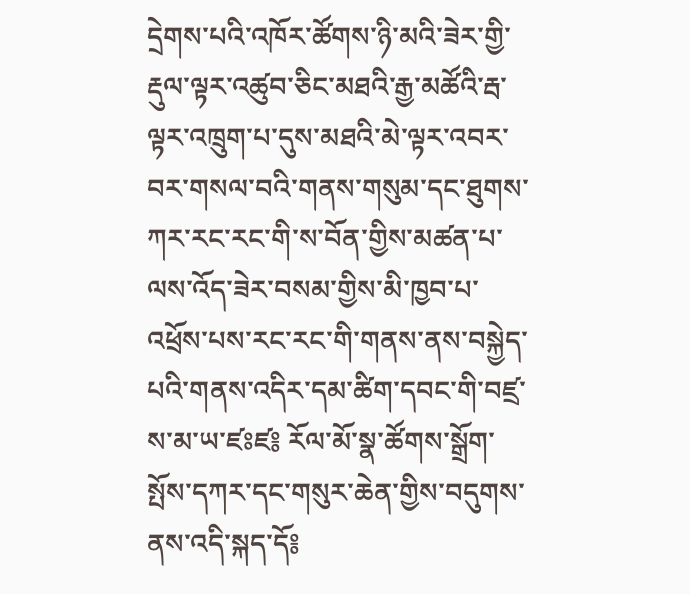དྲེགས་པའི་འཁོར་ཚོགས་ཉི་མའི་ཟེར་གྱི་རྡུལ་ལྟར་འཚུབ་ཅིང་མཐའི་རྒྱ་མཚོའི་རྦ་ལྟར་འཁྲུག་པ་དུས་མཐའི་མེ་ལྟར་འབར་བར་གསལ་བའི་གནས་གསུམ་དང་ཐུགས་ཀར་རང་རང་གི་ས་བོན་གྱིས་མཚན་པ་ལས་འོད་ཟེར་བསམ་གྱིས་མི་ཁྱབ་པ་འཕྲོས་པས་རང་རང་གི་གནས་ནས་བསྐྱེད་པའི་གནས་འདིར་དམ་ཚིག་དབང་གི་བཛྲ་ས་མ་ཡ་ཛཿཛ༔ རོལ་མོ་སྣ་ཚོགས་སྒྲོག་སྤོས་དཀར་དང་གསུར་ཆེན་གྱིས་བདུགས་ནས་འདི་སྐད་དོ༔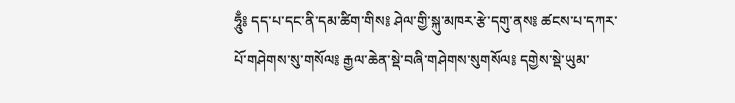ཧཱུྃ༔ དད་པ་དང་ནི་དམ་ཚིག་གིས༔ ཤེལ་གྱི་སྐུ་མཁར་རྩེ་དགུ་ནས༔ ཚངས་པ་དཀར་པོ་གཤེགས་སུ་གསོལ༔ རྒྱལ་ཆེན་སྡེ་བཞི་གཤེགས་སུགསོལ༔ དགྱེས་སྡེ་ཡུམ་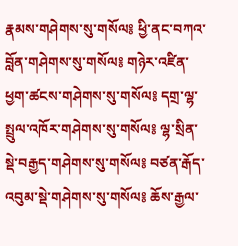རྣམས་གཤེགས་སུ་གསོལ༔ ཕྱི་ནང་བཀའ་བློན་གཤེགས་སུ་གསོལ༔ གཉེར་འཛིན་ཕྱག་ཚངས་གཤེགས་སུ་གསོལ༔ དགྲ་ལྷ་སྤྲུལ་འཁོར་གཤེགས་སུ་གསོལ༔ ལྷ་སྲིན་སྡེ་བརྒྱད་གཤེགས་སུ་གསོལ༔ བཙན་རྒོད་འབུམ་སྡེ་གཤེགས་སུ་གསོལ༔ ཆོས་རྒྱལ་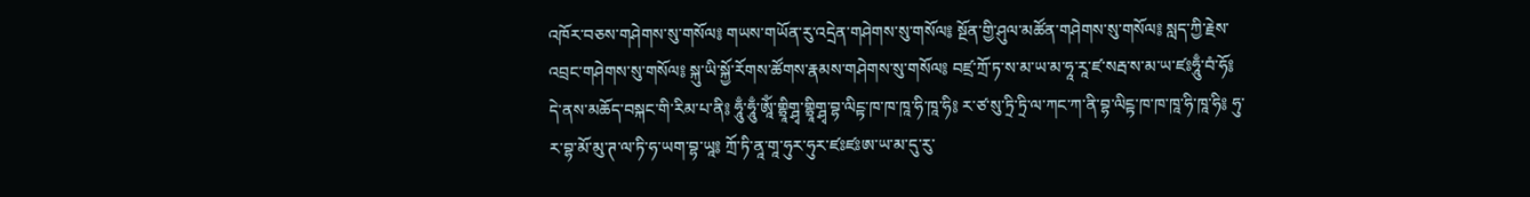འཁོར་བཅས་གཤེགས་སུ་གསོལ༔ གཡས་གཡོན་རུ་འདྲེན་གཤེགས་སུ་གསོལ༔ སྔོན་གྱི་ཤུལ་མཚོན་གཤེགས་སུ་གསོལ༔ སླད་ཀྱི་རྗེས་འབྲང་གཤེགས་སུ་གསོལ༔ སྐུ་ཡི་སྐྱོ་རོགས་ཚོགས་རྣམས་གཤེགས་སུ་གསོལ༔ བཛྲ་ཀྲོ་ཏ་ས་མ་ཡ་མ་ཧཱ་རཱ་ཛ་སརྦ་ས་མ་ཡ་ཛཿཧཱུྃ་བཾ་ཧོ༔ དེ་ནས་མཆོད་བསྐང་གི་རིམ་པ་ནི༔ ཧཱུྃ་ཧཱུྃ་ཨཱོཾ་གྷྲཱིགྴྭ་གྷྲཱིགྴྭ་བྷ་ལིངྟ་ཁ་ཁ་ཁཱ་ཧི་ཁཱ་ཧི༔ ར་ཙ་སུ་ཏྲི་ཏྲི་ལ་ཀང་ཀ་ནི་བྷ་ལིངྟ་ཁ་ཁ་ཁཱ་ཧི་ཁཱ་ཧི༔ ཧུ་ར་བྷ་མོ་མུ་ཊ་ལ་ཏི་ཧ་ཡག་བྷ་ཡཱ༔ ཀྲོ་ཏི་ནཱ་གཱ་ཧུར་ཧུར་ཛཿཛཿཨ་ཡ་མ་དུ་རུ་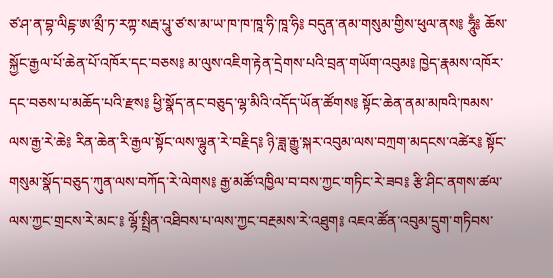ཙ་ཤ་ན་བྷ་ལིངྟ་ཨ་མྲྀ་ཏ་རཀྟ་སརྦ་པཱུ་ཙ་ས་མ་ཡ་ཁ་ཁ་ཁཱ་ཧི་ཁཱ་ཧི༔ བདུན་ནམ་གསུམ་གྱིས་ཕུལ་ནས༔ ཧཱུྃ༔ ཆོས་སྐྱོང་རྒྱལ་པོ་ཆེན་པོ་འཁོར་དང་བཅས༔ མ་ལུས་འཇིག་རྟེན་དྲེགས་པའི་བྲན་གཡོག་འབུམ༔ ཁྱེད་རྣམས་འཁོར་དང་བཅས་པ་མཆོད་པའི་རྫས༔ ཕྱི་སྣོད་ནང་བཅུད་ལྷ་མིའི་འདོད་ཡོན་ཚོགས༔ སྟོང་ཆེན་ནམ་མཁའི་ཁམས་ལས་རྒྱ་རེ་ཆེ༔ རིན་ཆེན་རི་རྒྱལ་སྟོང་ལས་ལྷུན་རེ་བརྗིད༔ ཉི་ཟླ་རྒྱུ་སྐར་འབུམ་ལས་བཀྲག་མདངས་འཚེར༔ སྟོང་གསུམ་སྣོད་བཅུད་ཀུན་ལས་བཀོད་རེ་ལེགས༔ རྒྱ་མཚོ་འཁྱིལ་བ་བས་ཀྱང་གཏིང་རེ་ཟབ༔ རྩི་ཤིང་ནགས་ཚལ་ལས་ཀྱང་གྲངས་རེ་མང་༔ ལྷོ་སྤྲིན་འཐིབས་པ་ལས་ཀྱང་བརྔམས་རེ་འཐུག༔ འཇའ་ཚོན་འབུམ་དྲུག་གཏིབས་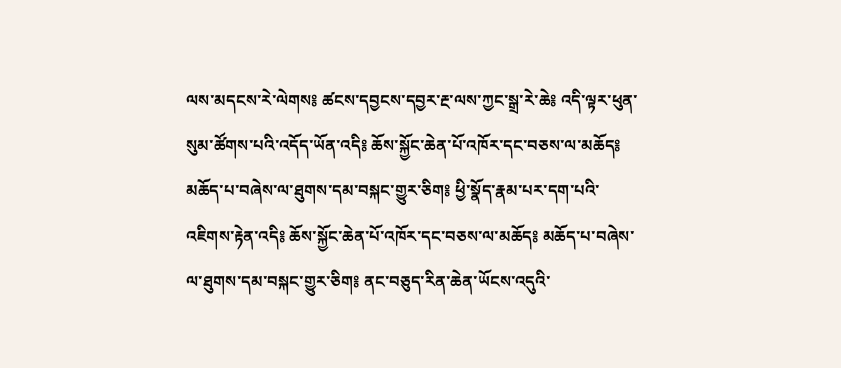ལས་མདངས་རེ་ལེགས༔ ཚངས་དབྱངས་དབྱར་རྔ་ལས་ཀྱང་སྒྲ་རེ་ཆེ༔ འདི་ལྟར་ཕུན་སུམ་ཚོགས་པའི་འདོད་ཡོན་འདི༔ ཆོས་སྐྱོང་ཆེན་པོ་འཁོར་དང་བཅས་ལ་མཆོད༔ མཆོད་པ་བཞེས་ལ་ཐུགས་དམ་བསྐང་གྱུར་ཅིག༔ ཕྱི་སྣོད་རྣམ་པར་དག་པའི་འཇིགས་རྟེན་འདི༔ ཆོས་སྐྱོང་ཆེན་པོ་འཁོར་དང་བཅས་ལ་མཆོད༔ མཆོད་པ་བཞེས་ལ་ཐུགས་དམ་བསྐང་གྱུར་ཅིག༔ ནང་བཅུད་རིན་ཆེན་ཡོངས་འདུའི་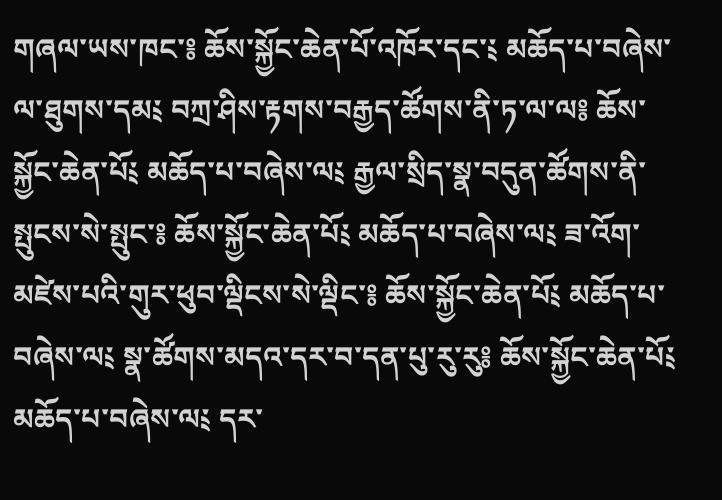གཞལ་ཡས་ཁང་༔ ཆོས་སྐྱོང་ཆེན་པོ་འཁོར་དང་༴ མཆོད་པ་བཞེས་ལ་ཐུགས་དམ༴ བཀྲ་ཤིས་རྟགས་བརྒྱད་ཚོགས་ནི་ཏ་ལ་ལ༔ ཆོས་སྐྱོང་ཆེན་པོ༴ མཆོད་པ་བཞེས་ལ༴ རྒྱལ་སྲིད་སྣ་བདུན་ཚོགས་ནི་སྤུངས་སེ་སྤུང་༔ ཆོས་སྐྱོང་ཆེན་པོ༴ མཆོད་པ་བཞེས་ལ༴ ཟ་འོག་མཛེས་པའི་གུར་ཕུབ་ལྡིངས་སེ་ལྡིང་༔ ཆོས་སྐྱོང་ཆེན་པོ༴ མཆོད་པ་བཞེས་ལ༴ སྣ་ཚོགས་མདའ་དར་བ་དན་པུ་རུ་རུ༔ ཆོས་སྐྱོང་ཆེན་པོ༴ མཆོད་པ་བཞེས་ལ༴ དར་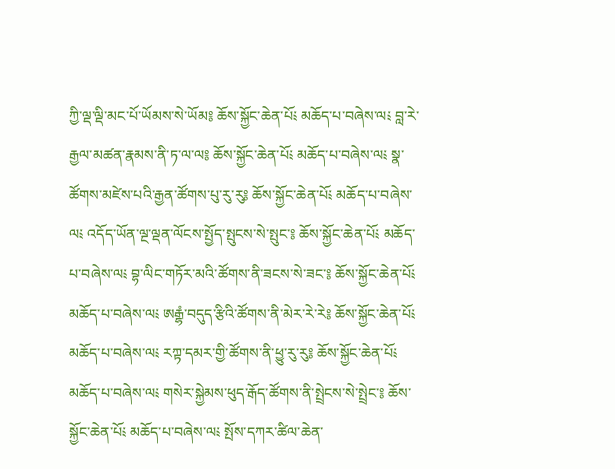ཀྱི་ལྡ་ལྡི་མང་པོ་ཡོམས་སེ་ཡོམ༔ ཆོས་སྐྱོང་ཆེན་པོ༴ མཆོད་པ་བཞེས་ལ༴ བླ་རེ་རྒྱལ་མཚན་རྣམས་ནི་ཏ་ལ་ལ༔ ཆོས་སྐྱོང་ཆེན་པོ༴ མཆོད་པ་བཞེས་ལ༴ སྣ་ཚོགས་མཛེས་པའི་རྒྱན་ཚོགས་པུ་རུ་རུ༔ ཆོས་སྐྱོང་ཆེན་པོ༴ མཆོད་པ་བཞེས་ལ༴ འདོད་ཡོན་ལྔ་ལྡན་ལོངས་སྤྱོད་སྤུངས་སེ་སྤུང་༔ ཆོས་སྐྱོང་ཆེན་པོ༴ མཆོད་པ་བཞེས་ལ༴ བྷ་ལིང་གཏོར་མའི་ཚོགས་ནི་ཟངས་སེ་ཟང་༔ ཆོས་སྐྱོང་ཆེན་པོ༴ མཆོད་པ་བཞེས་ལ༴ ཨརྒྷཾ་བདུད་རྩིའི་ཚོགས་ནི་མེར་རེ་རེ༔ ཆོས་སྐྱོང་ཆེན་པོ༴ མཆོད་པ་བཞེས་ལ༴ རཀྟ་དམར་གྱི་ཚོགས་ནི་ཕྱུ་རུ་རུ༔ ཆོས་སྐྱོང་ཆེན་པོ༴ མཆོད་པ་བཞེས་ལ༴ གསེར་སྐྱེམས་ཕུད་རྒོད་ཚོགས་ནི་སྤྲེངས་སེ་སྤྲེང་༔ ཆོས་སྐྱོང་ཆེན་པོ༴ མཆོད་པ་བཞེས་ལ༴ སྤོས་དཀར་ཚིལ་ཆེན་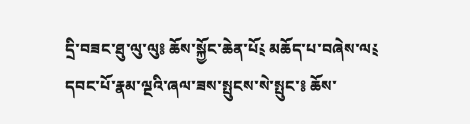དྲི་བཟང་ཐུ་ལུ་ལུ༔ ཆོས་སྐྱོང་ཆེན་པོ༴ མཆོད་པ་བཞེས་ལ༴ དབང་པོ་རྣམ་ལྔའི་ཞལ་ཟས་སྤུངས་སེ་སྤུང་༔ ཆོས་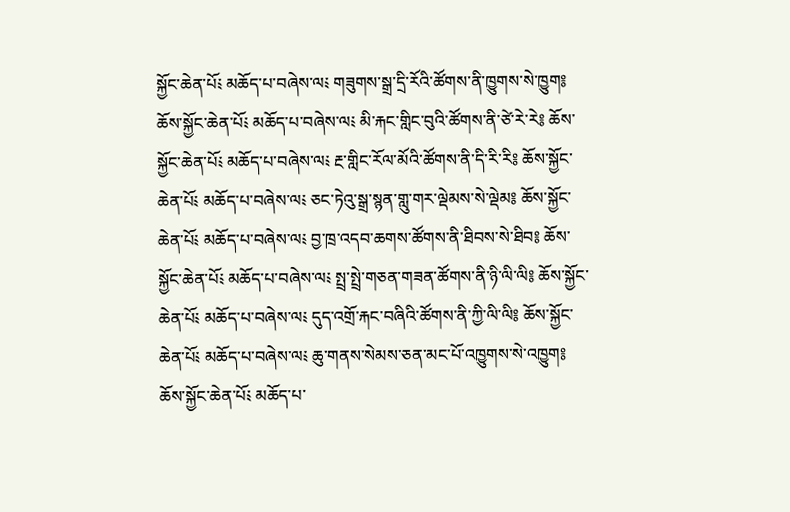སྐྱོང་ཆེན་པོ༴ མཆོད་པ་བཞེས་ལ༴ གཟུགས་སྒྲ་དྲི་རོའི་ཚོགས་ནི་ཁྱུགས་སེ་ཁྱུག༔ ཆོས་སྐྱོང་ཆེན་པོ༴ མཆོད་པ་བཞེས་ལ༴ མི་རྐང་གླིང་བུའི་ཚོགས་ནི་ཙེ་རེ་རེ༔ ཆོས་སྐྱོང་ཆེན་པོ༴ མཆོད་པ་བཞེས་ལ༴ རྔ་གླིང་རོལ་མོའི་ཚོགས་ནི་དི་རི་རི༔ ཆོས་སྐྱོང་ཆེན་པོ༴ མཆོད་པ་བཞེས་ལ༴ ཅང་ཏེའུ་སྒྲ་སྙན་གླུ་གར་ལྡེམས་སེ་ལྡེམ༔ ཆོས་སྐྱོང་ཆེན་པོ༴ མཆོད་པ་བཞེས་ལ༴ བྱ་ཁྲ་འདབ་ཆགས་ཚོགས་ནི་ཐིབས་སེ་ཐིབ༔ ཆོས་སྐྱོང་ཆེན་པོ༴ མཆོད་པ་བཞེས་ལ༴ སྤྲ་སྤྲེ་གཅན་གཟན་ཚོགས་ནི་ཉི་ལི་ལི༔ ཆོས་སྐྱོང་ཆེན་པོ༴ མཆོད་པ་བཞེས་ལ༴ དུད་འགྲོ་རྐང་བཞིའི་ཚོགས་ནི་ཀྱི་ལི་ལི༔ ཆོས་སྐྱོང་ཆེན་པོ༴ མཆོད་པ་བཞེས་ལ༴ ཆུ་གནས་སེམས་ཅན་མང་པོ་འཁྱུགས་སེ་འཁྱུག༔ ཆོས་སྐྱོང་ཆེན་པོ༴ མཆོད་པ་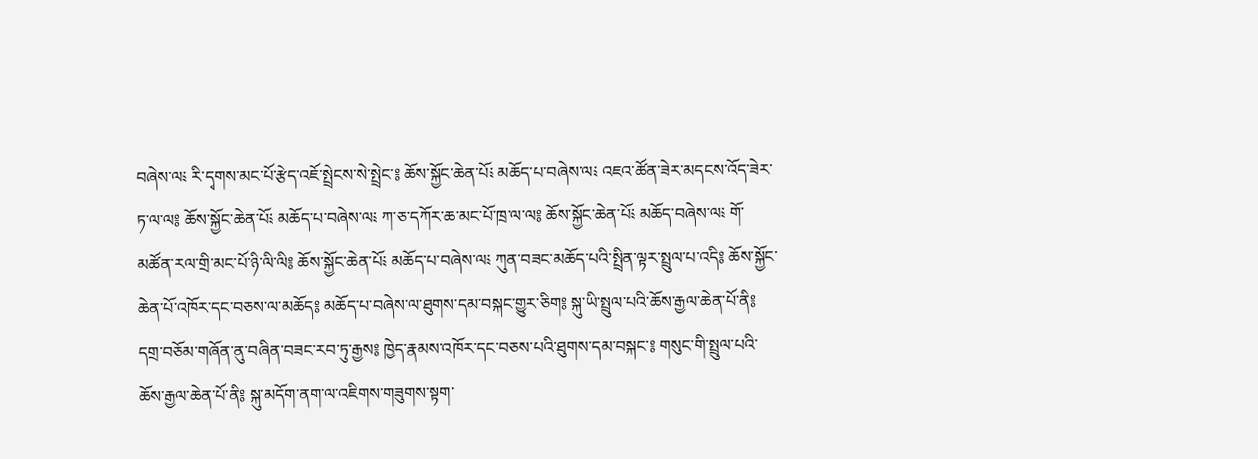བཞེས་ལ༴ རི་དྭགས་མང་པོ་རྩེད་འཇོ་སྤྲེངས་སེ་སྤྲེང་༔ ཆོས་སྐྱོང་ཆེན་པོ༴ མཆོད་པ་བཞེས་ལ༴ འཇའ་ཚོན་ཟེར་མདངས་འོད་ཟེར་ཏ་ལ་ལ༔ ཆོས་སྐྱོང་ཆེན་པོ༴ མཆོད་པ་བཞེས་ལ༴ ཀ་ཅ་དཀོར་ཆ་མང་པོ་ཁྲ་ལ་ལ༔ ཆོས་སྐྱོང་ཆེན་པོ༴ མཆོད་བཞེས་ལ༴ གོ་མཚོན་རལ་གྲི་མང་པོ་ཉི་ལི་ལི༔ ཆོས་སྐྱོང་ཆེན་པོ༴ མཆོད་པ་བཞེས་ལ༴ ཀུན་བཟང་མཆོད་པའི་སྤྲིན་ལྟར་སྤྲུལ་པ་འདི༔ ཆོས་སྐྱོང་ཆེན་པོ་འཁོར་དང་བཅས་ལ་མཆོད༔ མཆོད་པ་བཞེས་ལ་ཐུགས་དམ་བསྐང་གྱུར་ཅིག༔ སྐུ་ཡི་སྤྲུལ་པའི་ཆོས་རྒྱལ་ཆེན་པོ་ནི༔ དགྲ་བཅོམ་གཞོན་ནུ་བཞིན་བཟང་རབ་ཏུ་རྒྱས༔ ཁྱེད་རྣམས་འཁོར་དང་བཅས་པའི་ཐུགས་དམ་བསྐང་༔ གསུང་གི་སྤྲུལ་པའི་ཆོས་རྒྱལ་ཆེན་པོ་ནི༔ སྐུ་མདོག་ནག་ལ་འཇིགས་གཟུགས་སྟག་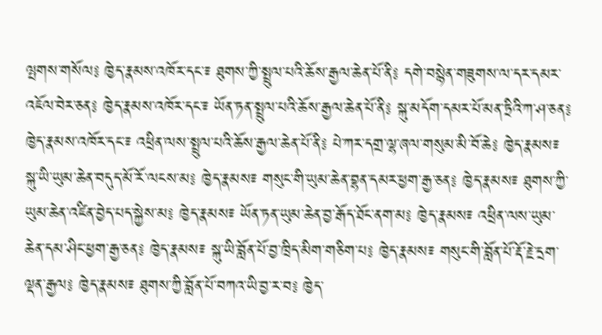ལྤགས་གསོལ༔ ཁྱེད་རྣམས་འཁོར་དང་༴ ཐུགས་ཀྱི་སྤྲུལ་པའི་ཆོས་རྒྱལ་ཆེན་པོ་ནི༔ དགེ་བསྙེན་གཟུགས་ལ་དར་དམར་འཇོལ་བེར་ཅན༔ ཁྱེད་རྣམས་འཁོར་དང་༴ ཡོན་ཏན་སྤྲུལ་པའི་ཆོས་རྒྱལ་ཆེན་པོ་ནི༔ སྐུ་མདོག་དམར་པོ་མན་ཏྲིའི་ཀ་ཤ་ཅན༔ ཁྱེད་རྣམས་འཁོར་དང་༴ འཕྲིན་ལས་སྤྲུལ་པའི་ཆོས་རྒྱལ་ཆེན་པོ་ནི༔ པེ་ཀར་དགྲ་ལྷ་ཞལ་གསུམ་མི་བོ་ཆེ༔ ཁྱེད་རྣམས༴ སྐུ་ཡི་ཡུམ་ཆེན་བདུད་མོ་རོ་ལངས་མ༔ ཁྱེད་རྣམས༴ གསུང་གི་ཡུམ་ཆེན་བྷན་དམར་ཕྱག་རྒྱ་ཅན༔ ཁྱེད་རྣམས༴ ཐུགས་ཀྱི་ཡུམ་ཆེན་འཛིན་བྱེད་པད་སྐྱེས་མ༔ ཁྱེད་རྣམས༴ ཡོན་ཏན་ཡུམ་ཆེན་བྱ་རྒོད་ཐོང་ནག་མ༔ ཁྱེད་རྣམས༴ འཕྲིན་ལས་ཡུམ་ཆེན་དམ་ཤིང་ཕྱག་རྒྱ་ཅན༔ ཁྱེད་རྣམས༴ སྐུ་ཡི་བློན་པོ་བྱ་ཁྲིད་མིག་གཅིག་པ༔ ཁྱེད་རྣམས༴ གསུང་གི་བློན་པོ་རྡོ་རྗེ་དྲག་ལྡན་རྒྱལ༔ ཁྱེད་རྣམས༴ ཐུགས་ཀྱི་བློན་པོ་བཀའ་ཡི་བྱ་ར་བ༔ ཁྱེད་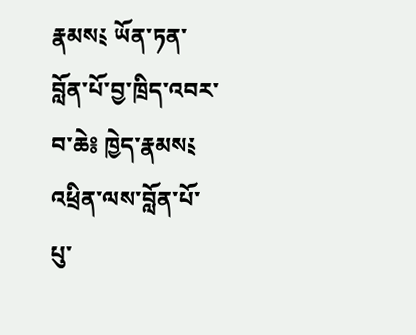རྣམས༴ ཡོན་ཏན་བློན་པོ་བྱ་ཁྲིད་འབར་བ་ཆེ༔ ཁྱེད་རྣམས༴ འཕྲིན་ལས་བློན་པོ་པུ་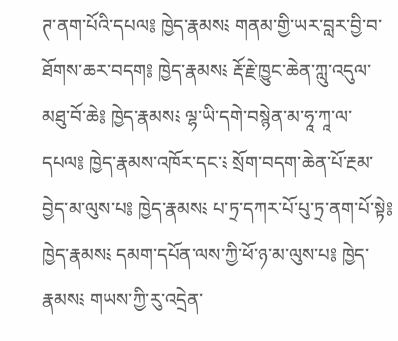ཊ་ནག་པོའི་དཔལ༔ ཁྱེད་རྣམས༴ གནམ་གྱི་ཡར་བླར་བྱི་བ་ཐོགས་ཆར་བདག༔ ཁྱེད་རྣམས༴ རྡོ་རྗེ་ཁྱུང་ཆེན་ཀླུ་འདུལ་མཐུ་བོ་ཆེ༔ ཁྱེད་རྣམས༴ ལྷ་ཡི་དགེ་བསྙེན་མ་ཧཱ་ཀཱ་ལ་དཔལ༔ ཁྱེད་རྣམས་འཁོར་དང་༴ སྲོག་བདག་ཆེན་པོ་རྔམ་བྱེད་མ་ལུས་པ༔ ཁྱེད་རྣམས༴ པ་ཏྲ་དཀར་པོ་པུ་ཏྲ་ནག་པོ་སྟེ༔ ཁྱེད་རྣམས༴ དམག་དཔོན་ལས་ཀྱི་ཕོ་ཉ་མ་ལུས་པ༔ ཁྱེད་རྣམས༴ གཡས་ཀྱི་རུ་འདྲེན་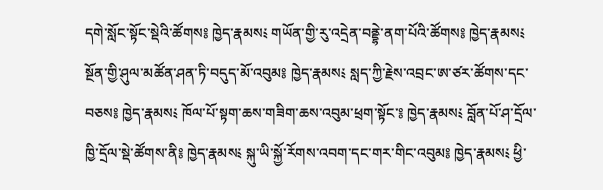དགེ་སློང་སྟོང་སྡེའི་ཚོགས༔ ཁྱེད་རྣམས༴ གཡོན་གྱི་རུ་འདྲེན་བནྡྷེ་ནག་པོའི་ཚོགས༔ ཁྱེད་རྣམས༴ སྔོན་གྱི་ཤུལ་མཚོན་ཤན་ཏི་བདུད་མོ་འབུམ༔ ཁྱེད་རྣམས༴ སླད་ཀྱི་རྗེས་འབྲང་ཨ་ཙར་ཚོགས་དང་བཅས༔ ཁྱེད་རྣམས༴ ཁོལ་པོ་སྟག་ཆས་གཟིག་ཆས་འབུམ་ཕྲག་སྟོང་༔ ཁྱེད་རྣམས༴ བློན་པོ་ཤ་དྲོལ་ཁྱི་དྲོལ་སྡེ་ཚོགས་ནི༔ ཁྱེད་རྣམས༴ སྐུ་ཡི་སྐྱོ་རོགས་འབག་དང་གར་གིང་འབུམ༔ ཁྱེད་རྣམས༴ ཕྱི་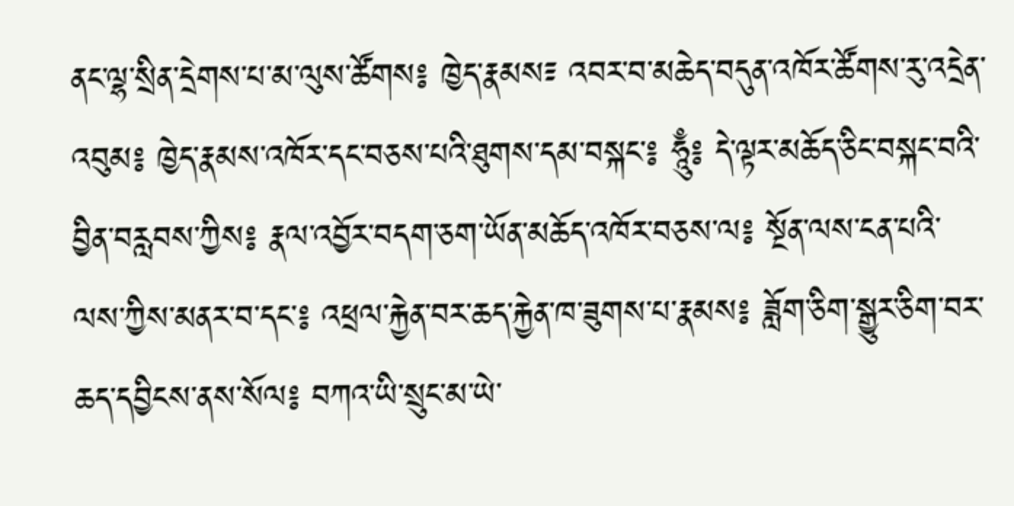ནང་ལྷ་སྲིན་དྲེགས་པ་མ་ལུས་ཚོགས༔ ཁྱེད་རྣམས༴ འབར་བ་མཆེད་བདུན་འཁོར་ཚོགས་རུ་འདྲེན་འབུམ༔ ཁྱེད་རྣམས་འཁོར་དང་བཅས་པའི་ཐུགས་དམ་བསྐང་༔ ཧཱུྃ༔ དེ་ལྟར་མཆོད་ཅིང་བསྐང་བའི་བྱིན་བརླབས་ཀྱིས༔ རྣལ་འབྱོར་བདག་ཅག་ཡོན་མཆོད་འཁོར་བཅས་ལ༔ སྔོན་ལས་ངན་པའི་ལས་ཀྱིས་མནར་བ་དང་༔ འཕྲལ་རྐྱེན་བར་ཆད་རྐྱེན་ཁ་ཟུགས་པ་རྣམས༔ ཟློག་ཅིག་སྒྱུར་ཅིག་བར་ཆད་དབྱིངས་ནས་སོལ༔ བཀའ་ཡི་སྲུང་མ་ཡེ་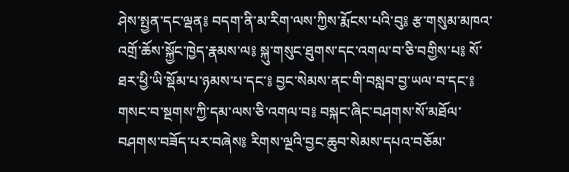ཤེས་སྤྱན་དང་ལྡན༔ བདག་ནི་མ་རིག་ལས་ཀྱིས་རྨོངས་པའི་བུ༔ རྩ་གསུམ་མཁའ་འགྲོ་ཆོས་སྐྱོང་ཁྱེད་རྣམས་ལ༔ སྐུ་གསུང་ཐུགས་དང་འགལ་བ་ཅི་བགྱིས་པ༔ སོ་ཐར་ཕྱི་ཡི་སྡོམ་པ་ཉམས་པ་དང་༔ བྱང་སེམས་ནང་གི་བསླབ་བྱ་ཡལ་བ་དང་༔ གསང་བ་སྔགས་ཀྱི་དམ་ལས་ཅི་འགལ་བ༔ བསྐང་ཞིང་བཤགས་སོ་མཐོལ་བཤགས་བཟོད་པར་བཞེས༔ རིགས་ལྔའི་བྱང་ཆུབ་སེམས་དཔའ་བཅོམ་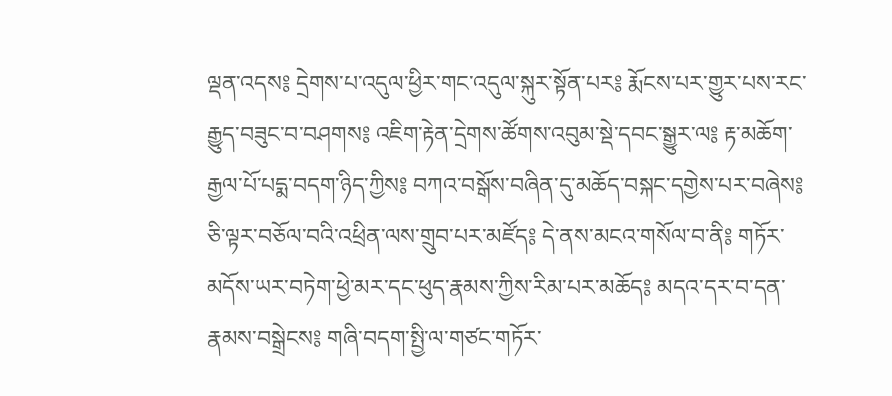ལྡན་འདས༔ དྲེགས་པ་འདུལ་ཕྱིར་གང་འདུལ་སྐུར་སྟོན་པར༔ རྨོངས་པར་གྱུར་པས་རང་རྒྱུད་བཟུང་བ་བཤགས༔ འཇིག་རྟེན་དྲེགས་ཚོགས་འབུམ་སྡེ་དབང་སྒྱུར་ལ༔ རྟ་མཆོག་རྒྱལ་པོ་པདྨ་བདག་ཉིད་ཀྱིས༔ བཀའ་བསྒོས་བཞིན་དུ་མཆོད་བསྐང་དགྱེས་པར་བཞེས༔ ཅི་ལྟར་བཅོལ་བའི་འཕྲིན་ལས་གྲུབ་པར་མཛོད༔ དེ་ནས་མངའ་གསོལ་བ་ནི༔ གཏོར་མདོས་ཡར་བཏེག་ཕྱེ་མར་དང་ཕུད་རྣམས་ཀྱིས་རིམ་པར་མཆོད༔ མདའ་དར་བ་དན་རྣམས་བསྒྲེངས༔ གཞི་བདག་སྤྱི་ལ་གཙང་གཏོར་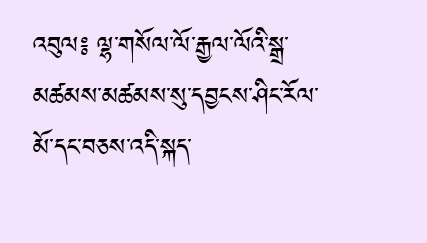འབུལ༔ ལྷ་གསོལ་ལོ་རྒྱལ་ལོའི་སྒྲ་མཚམས་མཚམས་སུ་དབྱངས་ཤིང་རོལ་མོ་དང་བཅས་འདི་སྐད་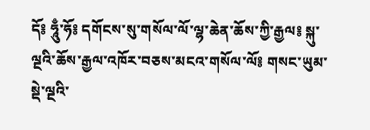དོ༔ ཧཱུྃ་ཧོ༔ དགོངས་སུ་གསོལ་ལོ་ལྷ་ཆེན་ཆོས་ཀྱི་རྒྱལ༔ སྐུ་ལྔའི་ཆོས་རྒྱལ་འཁོར་བཅས་མངའ་གསོལ་ལོ༔ གསང་ཡུམ་སྡེ་ལྔའི་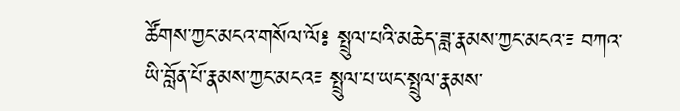ཚོགས་ཀྱང་མངའ་གསོལ་ལོ༔ སྤྲུལ་པའི་མཆེད་ཟླ་རྣམས་ཀྱང་མངའ་༴ བཀའ་ཡི་བློན་པོ་རྣམས་ཀྱང་མངའ༴ སྤྲུལ་པ་ཡང་སྤྲུལ་རྣམས་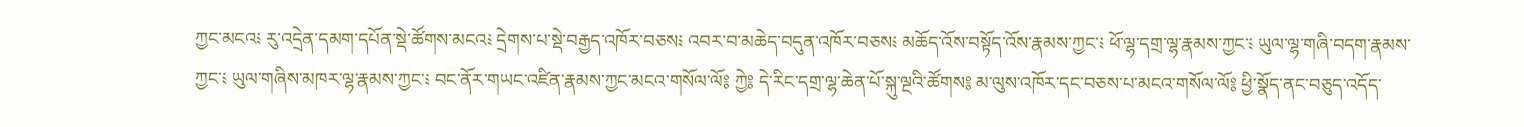ཀྱང་མངའ༴ རུ་འདྲེན་དམག་དཔོན་སྡེ་ཚོགས་མངའ༴ དྲེགས་པ་སྡེ་བརྒྱད་འཁོར་བཅས༴ འབར་བ་མཆེད་བདུན་འཁོར་བཅས༴ མཆོད་འོས་བསྟོད་འོས་རྣམས་ཀྱང་༴ ཕོ་ལྷ་དགྲ་ལྷ་རྣམས་ཀྱང་༴ ཡུལ་ལྷ་གཞི་བདག་རྣམས་ཀྱང་༴ ཡུལ་གཞིས་མཁར་ལྷ་རྣམས་ཀྱང་༴ བང་ནོར་གཡང་འཛིན་རྣམས་ཀྱང་མངའ་གསོལ་ལོ༔ ཀྱེ༔ དེ་རིང་དགྲ་ལྷ་ཆེན་པོ་སྐུ་ལྔའི་ཚོགས༔ མ་ལུས་འཁོར་དང་བཅས་པ་མངའ་གསོལ་ལོ༔ ཕྱི་སྣོད་ནང་བཅུད་འདོད་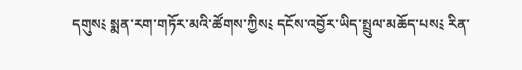དགུས༴ སྨན་རག་གཏོར་མའི་ཚོགས་ཀྱིས༴ དངོས་འབྱོར་ཡིད་སྤྲུལ་མཆོད་པས༴ རིན་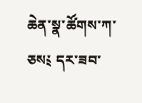ཆེན་སྣ་ཚོགས་ཀ་ཅས༴ དར་ཟབ་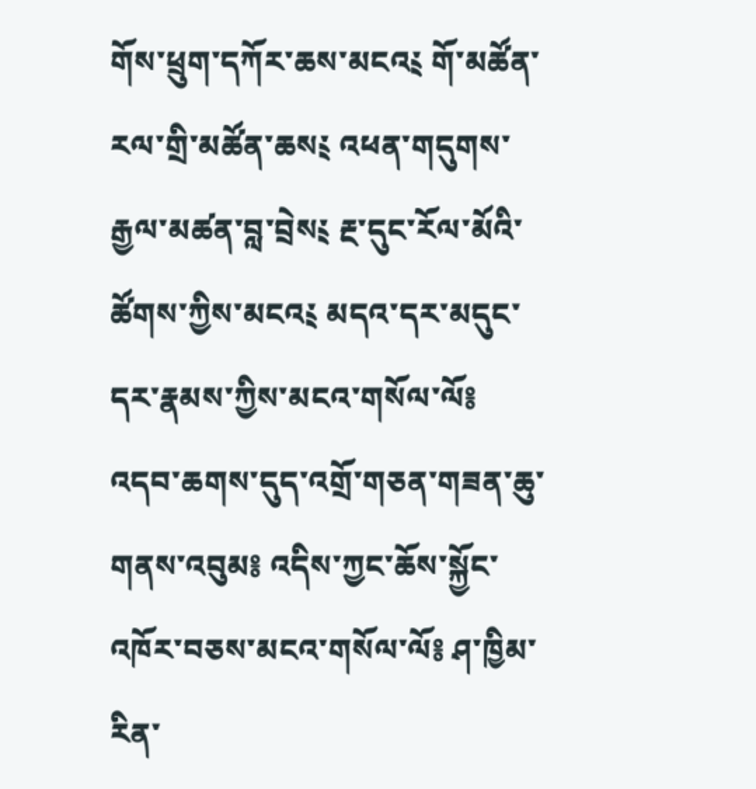གོས་ཕྲུག་དཀོར་ཆས་མངའ༴ གོ་མཚོན་རལ་གྲི་མཚོན་ཆས༴ འཕན་གདུགས་རྒྱལ་མཚན་བླ་བྲེས༴ རྔ་དུང་རོལ་མོའི་ཚོགས་ཀྱིས་མངའ༴ མདའ་དར་མདུང་དར་རྣམས་ཀྱིས་མངའ་གསོལ་ལོ༔ འདབ་ཆགས་དུད་འགྲོ་གཅན་གཟན་ཆུ་གནས་འབུམ༔ འདིས་ཀྱང་ཆོས་སྐྱོང་འཁོར་བཅས་མངའ་གསོལ་ལོ༔ ཤ་ཁྱིམ་རིན་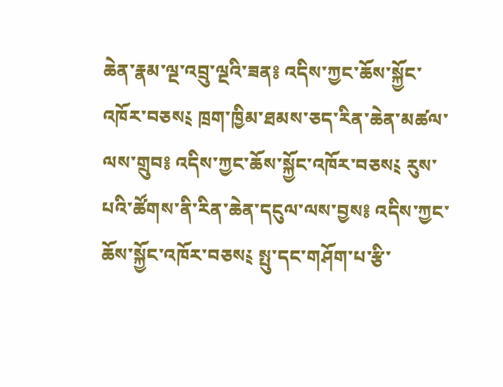ཆེན་རྣམ་ལྔ་འབྲུ་ལྔའི་ཟན༔ འདིས་ཀྱང་ཆོས་སྐྱོང་འཁོར་བཅས༴ ཁྲག་ཁྱིམ་ཐམས་ཅད་རིན་ཆེན་མཚལ་ལས་གྲུབ༔ འདིས་ཀྱང་ཆོས་སྐྱོང་འཁོར་བཅས༴ རུས་པའི་ཚོགས་ནི་རིན་ཆེན་དངུལ་ལས་བྱས༔ འདིས་ཀྱང་ཆོས་སྐྱོང་འཁོར་བཅས༴ སྤུ་དང་གཤོག་པ་རྩི་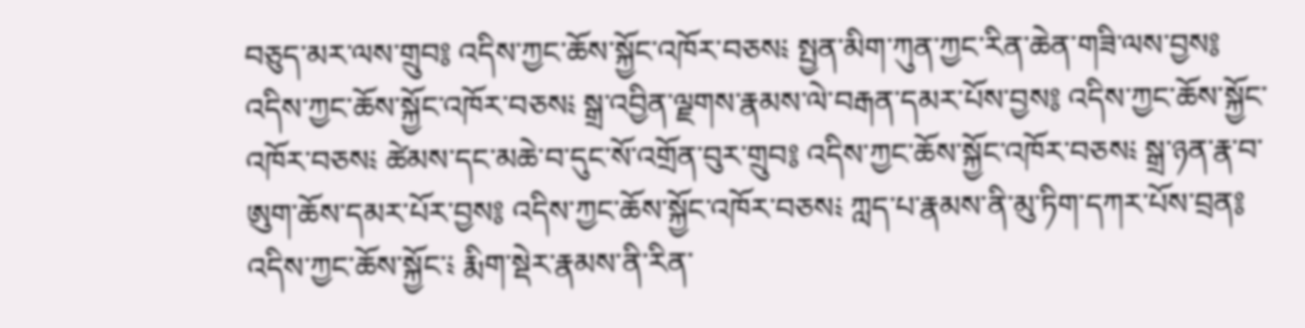བཅུད་མར་ལས་གྲུབ༔ འདིས་ཀྱང་ཆོས་སྐྱོང་འཁོར་བཅས༴ སྤྱན་མིག་ཀུན་ཀྱང་རིན་ཆེན་གཟི་ལས་བྱས༔ འདིས་ཀྱང་ཆོས་སྐྱོང་འཁོར་བཅས༴ སྒྲ་འབྱིན་ལྗགས་རྣམས་ལེ་བརྒན་དམར་པོས་བྱས༔ འདིས་ཀྱང་ཆོས་སྐྱོང་འཁོར་བཅས༴ ཚེམས་དང་མཆེ་བ་དུང་སོ་འགྲོན་བུར་གྲུབ༔ འདིས་ཀྱང་ཆོས་སྐྱོང་འཁོར་བཅས༴ སྒྲ་ཉན་རྣ་བ་ཨུག་ཆོས་དམར་པོར་བྱས༔ འདིས་ཀྱང་ཆོས་སྐྱོང་འཁོར་བཅས༴ ཀླད་པ་རྣམས་ནི་མུ་ཏིག་དཀར་པོས་བྲན༔ འདིས་ཀྱང་ཆོས་སྐྱོང་༴ རྨིག་སྡེར་རྣམས་ནི་རིན་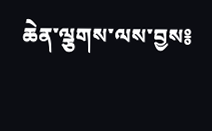ཆེན་ལྕགས་ལས་བྱས༔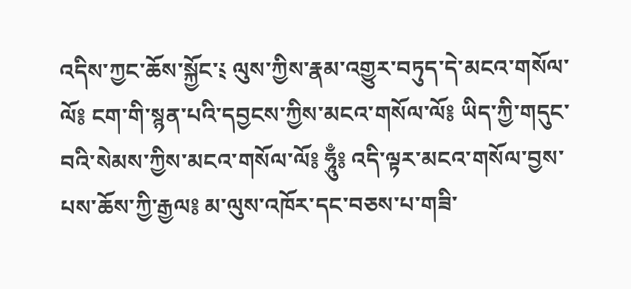འདིས་ཀྱང་ཆོས་སྐྱོང་༴ ལུས་ཀྱིས་རྣམ་འགྱུར་བཏུད་དེ་མངའ་གསོལ་ལོ༔ ངག་གི་སྙན་པའི་དབྱངས་ཀྱིས་མངའ་གསོལ་ལོ༔ ཡིད་ཀྱི་གདུང་བའི་སེམས་ཀྱིས་མངའ་གསོལ་ལོ༔ ཧཱུྃ༔ འདི་ལྟར་མངའ་གསོལ་བྱས་པས་ཆོས་ཀྱི་རྒྱལ༔ མ་ལུས་འཁོར་དང་བཅས་པ་གཟི་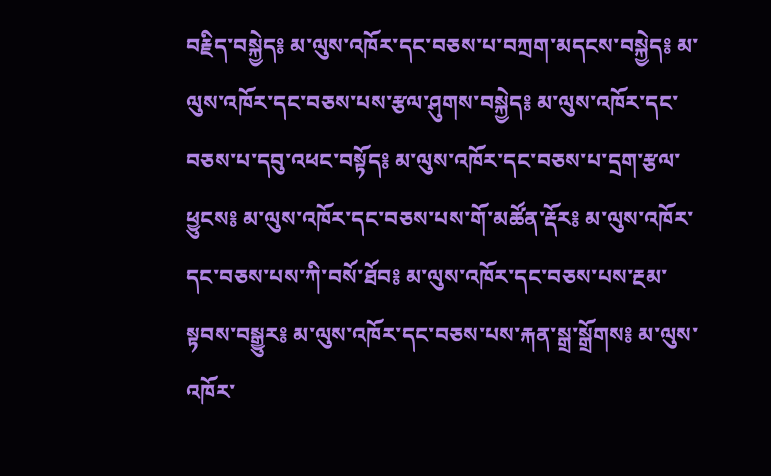བརྗིད་བསྐྱེད༔ མ་ལུས་འཁོར་དང་བཅས་པ་བཀྲག་མདངས་བསྐྱེད༔ མ་ལུས་འཁོར་དང་བཅས་པས་རྩལ་ཤུགས་བསྐྱེད༔ མ་ལུས་འཁོར་དང་བཅས་པ་དབུ་འཕང་བསྟོད༔ མ་ལུས་འཁོར་དང་བཅས་པ་དྲག་རྩལ་ཕྱུངས༔ མ་ལུས་འཁོར་དང་བཅས་པས་གོ་མཚོན་རྡོར༔ མ་ལུས་འཁོར་དང་བཅས་པས་ཀི་བསོ་ཐོབ༔ མ་ལུས་འཁོར་དང་བཅས་པས་རྔམ་སྟབས་བསྒྱུར༔ མ་ལུས་འཁོར་དང་བཅས་པས་རྐན་སྒྲ་སྒྲོགས༔ མ་ལུས་འཁོར་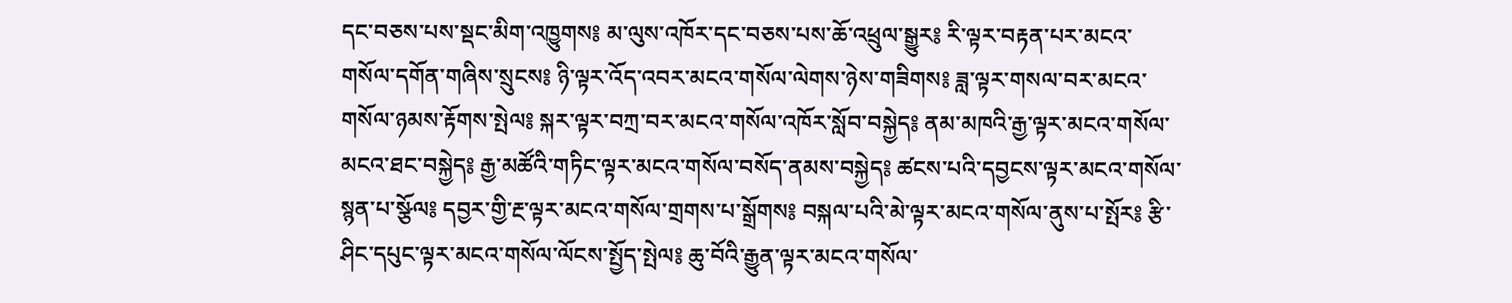དང་བཅས་པས་སྡང་མིག་འཁྱུགས༔ མ་ལུས་འཁོར་དང་བཅས་པས་ཆོ་འཕྲུལ་སྒྱུར༔ རི་ལྟར་བརྟན་པར་མངའ་གསོལ་དགོན་གཞིས་སྲུངས༔ ཉི་ལྟར་འོད་འབར་མངའ་གསོལ་ལེགས་ཉེས་གཟིགས༔ ཟླ་ལྟར་གསལ་བར་མངའ་གསོལ་ཉམས་རྟོགས་སྤེལ༔ སྐར་ལྟར་བཀྲ་བར་མངའ་གསོལ་འཁོར་སློབ་བསྐྱེད༔ ནམ་མཁའི་རྒྱ་ལྟར་མངའ་གསོལ་མངའ་ཐང་བསྐྱེད༔ རྒྱ་མཚོའི་གཏིང་ལྟར་མངའ་གསོལ་བསོད་ནམས་བསྐྱེད༔ ཚངས་པའི་དབྱངས་ལྟར་མངའ་གསོལ་སྙན་པ་སྩོལ༔ དབྱར་གྱི་རྔ་ལྟར་མངའ་གསོལ་གྲགས་པ་སྒྲོགས༔ བསྐལ་པའི་མེ་ལྟར་མངའ་གསོལ་ནུས་པ་སྤོར༔ རྩི་ཤིང་དཔུང་ལྟར་མངའ་གསོལ་ལོངས་སྤྱོད་སྤེལ༔ ཆུ་བོའི་རྒྱུན་ལྟར་མངའ་གསོལ་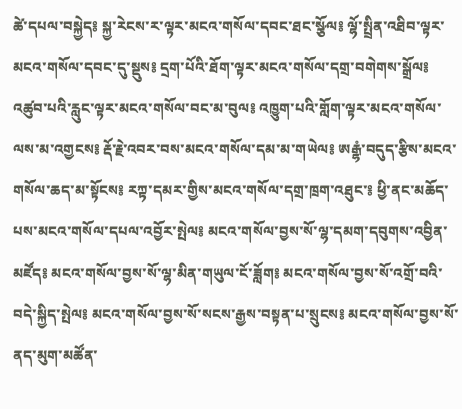ཚེ་དཔལ་བསྐྱེད༔ སྐྱ་རེངས་ར་ལྟར་མངའ་གསོལ་དབང་ཐང་སྩོལ༔ ལྷོ་སྤྲིན་འཐིབ་ལྟར་མངའ་གསོལ་དབང་དུ་སྡུས༔ དྲག་པོའི་ཐོག་ལྟར་མངའ་གསོལ་དགྲ་བགེགས་སྒྲོལ༔ འཚུབ་པའི་རླུང་ལྟར་མངའ་གསོལ་བང་མ་བུལ༔ འཁྱུག་པའི་གློག་ལྟར་མངའ་གསོལ་ལས་མ་འགྱངས༔ རྡོ་རྗེ་འབར་བས་མངའ་གསོལ་དམ་མ་གཡེལ༔ ཨརྒྷཾ་བདུད་རྩིས་མངའ་གསོལ་ཆད་མ་སྟོངས༔ རཀྟ་དམར་གྱིས་མངའ་གསོལ་དགྲ་ཁྲག་འཐུང་༔ ཕྱི་ནང་མཆོད་པས་མངའ་གསོལ་དཔལ་འབྱོར་སྤེལ༔ མངའ་གསོལ་བྱས་སོ་ལྷ་དམག་དབུགས་འབྱིན་མཛོད༔ མངའ་གསོལ་བྱས་སོ་ལྷ་མིན་གཡུལ་ངོ་ཟློག༔ མངའ་གསོལ་བྱས་སོ་འགྲོ་བའི་བདེ་སྐྱིད་སྤེལ༔ མངའ་གསོལ་བྱས་སོ་སངས་རྒྱས་བསྟན་པ་སྲུངས༔ མངའ་གསོལ་བྱས་སོ་ནད་མུག་མཚོན་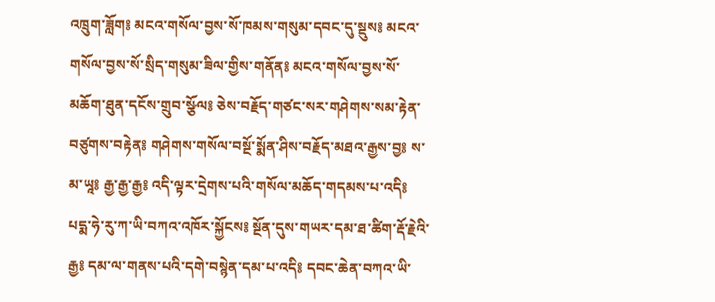འཁྲུག་ཟློག༔ མངའ་གསོལ་བྱས་སོ་ཁམས་གསུམ་དབང་དུ་སྡུས༔ མངའ་གསོལ་བྱས་སོ་སྲིད་གསུམ་ཟིལ་གྱིས་གནོན༔ མངའ་གསོལ་བྱས་སོ་མཆོག་ཐུན་དངོས་གྲུབ་སྩོལ༔ ཅེས་བརྗོད་གཙང་སར་གཤེགས་སམ་རྟེན་བཙུགས་བརྟེན༔ གཤེགས་གསོལ་བསྔོ་སྨོན་ཤིས་བརྗོད་མཐའ་རྒྱས་བྱ༔ ས་མ་ཡཱ༔ རྒྱ་རྒྱ་རྒྱ༔ འདི་ལྟར་དྲེགས་པའི་གསོལ་མཆོད་གདམས་པ་འདི༔ པདྨ་ཧེ་རུ་ཀ་ཡི་བཀའ་འཁོར་སྐྱོངས༔ སྔོན་དུས་གཡར་དམ་ཐ་ཚིག་རྡོ་རྗེའི་རྒྱ༔ དམ་ལ་གནས་པའི་དགེ་བསྙེན་དམ་པ་འདི༔ དབང་ཆེན་བཀའ་ཡི་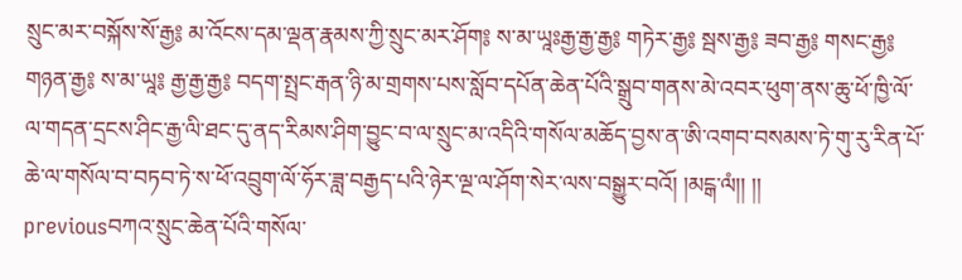སྲུང་མར་བསྐོས་སོ་རྒྱ༔ མ་འོངས་དམ་ལྡན་རྣམས་ཀྱི་སྲུང་མར་ཤོག༔ ས་མ་ཡཱཿརྒྱ་རྒྱ་རྒྱ༔ གཏེར་རྒྱ༔ སྦས་རྒྱ༔ ཟབ་རྒྱ༔ གསང་རྒྱ༔ གཉན་རྒྱ༔ ས་མ་ཡཱ༔ རྒྱ་རྒྱ་རྒྱ༔ བདག་སྤྲང་རྒན་ཉི་མ་གྲགས་པས་སློབ་དཔོན་ཆེན་པོའི་སྒྲུབ་གནས་མེ་འབར་ཕུག་ནས་ཆུ་ཕོ་ཁྱི་ལོ་ལ་གདན་དྲངས་ཤིང་རྒྱ་ལི་ཐང་དུ་ནད་རིམས་ཤིག་བྱུང་བ་ལ་སྲུང་མ་འདིའི་གསོལ་མཆོད་བྱས་ན་ཨི་འགབ་བསམས་ཏེ་གུ་རུ་རིན་པོ་ཆེ་ལ་གསོལ་བ་བཏབ་ཏེ་ས་ཕོ་འབྲུག་ལོ་ཧོར་ཟླ་བརྒྱད་པའི་ཉེར་ལྔ་ལ་ཤོག་སེར་ལས་བསྒྱུར་བའོ། །མངྒ་ལཾ།། །།
previousབཀའ་སྲུང་ཆེན་པོའི་གསོལ་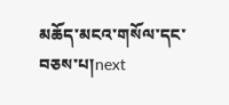མཆོད་མངའ་གསོལ་དང་བཅས་པ།next